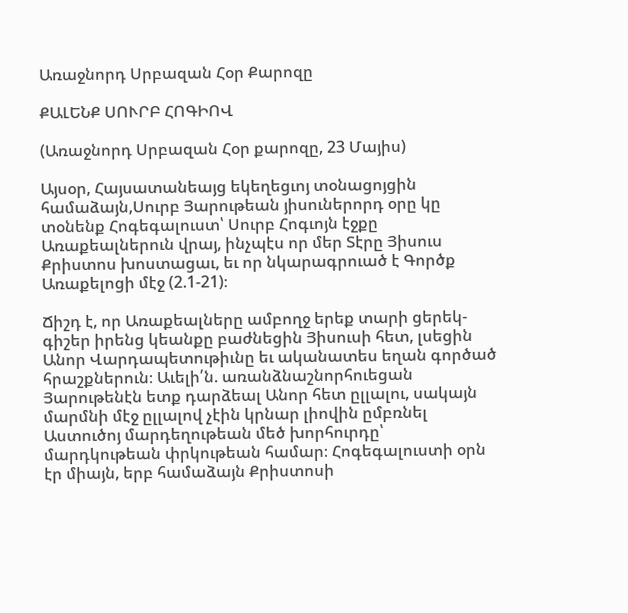Առաջնորդ Սրբազան Հօր Քարոզը

ՔԱԼԵՆՔ ՍՈՒՐԲ ՀՈԳԻՈՎ

(Առաջնորդ Սրբազան Հօր քարոզը, 23 Մայիս)

Այսօր, Հայսատանեայց եկեղեցւոյ տօնացոյցին համաձայն,Սուրբ Յարութեան յիսուներորդ օրը կը տօնենք Հոգեգալուստ՝ Սուրբ Հոգւոյն էջքը Առաքեալներուն վրայ, ինչպէս որ մեր Տէրը Յիսուս Քրիստոս խոստացաւ, եւ որ նկարագրուած է Գործք Առաքելոցի մէջ (2.1-21)։

Ճիշդ է, որ Առաքեալները ամբողջ երեք տարի ցերեկ-գիշեր իրենց կեանքը բաժնեցին Յիսուսի հետ, լսեցին Անոր Վարդապետութիւնը եւ ականատես եղան գործած հրաշքներուն։ Աւելի՛ն. առանձնաշնորհուեցան Յարութենէն ետք դարձեալ Անոր հետ ըլլալու, սակայն մարմնի մէջ ըլլալով չէին կրնար լիովին ըմբռնել Աստուծոյ մարդեղութեան մեծ խորհուրդը՝ մարդկութեան փրկութեան համար։ Հոգեգալուստի օրն էր միայն, երբ համաձայն Քրիստոսի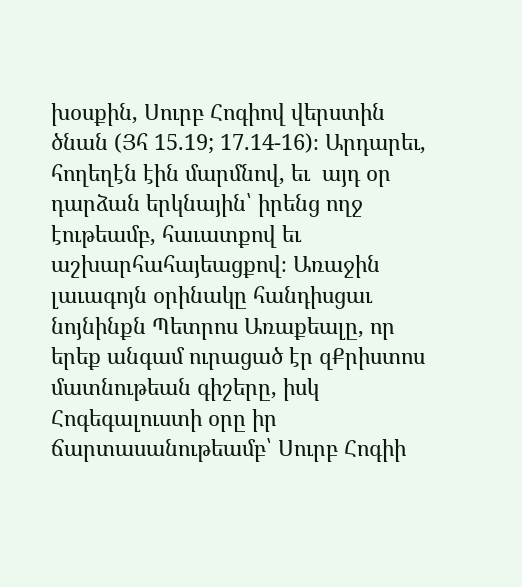խօսքին, Սուրբ Հոգիով վերստին ծնան (Յհ 15.19; 17.14-16)։ Արդարեւ, հողեղէն էին մարմնով, եւ  այդ օր դարձան երկնային՝ իրենց ողջ էութեամբ, հաւատքով եւ աշխարհահայեացքով։ Առաջին լաւագոյն օրինակը հանդիսցաւ նոյնինքն Պետրոս Առաքեալը, որ երեք անգամ ուրացած էր զՔրիստոս մատնութեան գիշերը, իսկ Հոգեգալուստի օրը իր ճարտասանութեամբ՝ Սուրբ Հոգիի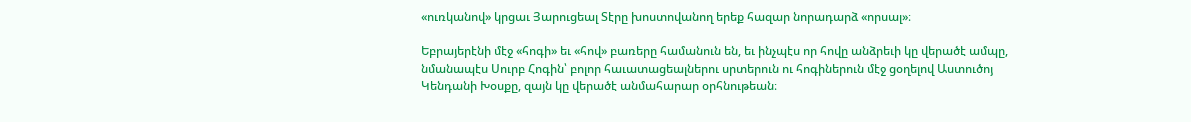«ուռկանով» կրցաւ Յարուցեալ Տէրը խոստովանող երեք հազար նորադարձ «որսալ»։

Եբրայերէնի մէջ «հոգի» եւ «հով» բառերը համանուն են, եւ ինչպէս որ հովը անձրեւի կը վերածէ ամպը, նմանապէս Սուրբ Հոգին՝ բոլոր հաւատացեալներու սրտերուն ու հոգիներուն մէջ ցօղելով Աստուծոյ Կենդանի Խօսքը, զայն կը վերածէ անմահարար օրհնութեան։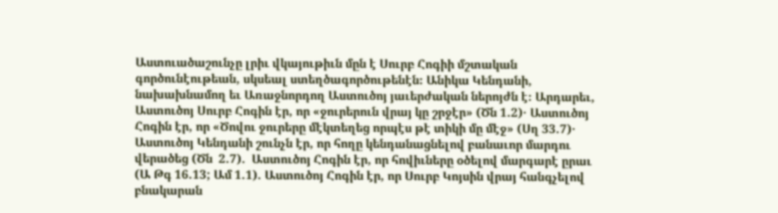Աստուածաշունչը լրիւ վկայութիւն մըն է Սուրբ Հոգիի մշտական գործունէութեան, սկսեալ ստեղծագործութենէն։ Անիկա Կենդանի, նախախնամող եւ Առաջնորդող Աստուծոյ յաւերժական ներոյժն է։ Արդարեւ, Աստուծոյ Սուրբ Հոգին էր, որ «ջուրերուն վրայ կը շրջէր» (Ծն 1.2)․ Աստուծոյ Հոգին էր, որ «Ծովու ջուրերը մէկտեղեց որպէս թէ տիկի մը մէջ» (Սղ 33.7)․ Աստուծոյ Կենդանի շունչն էր, որ հողը կենդանացնելով բանաւոր մարդու վերածեց (Ծն  2.7).  Աստուծոյ Հոգին էր, որ հովիւները օծելով մարգարէ ըրաւ (Ա Թգ 16.13; Ամ 1.1). Աստուծոյ Հոգին էր, որ Սուրբ Կոյսին վրայ հանգչելով բնակարան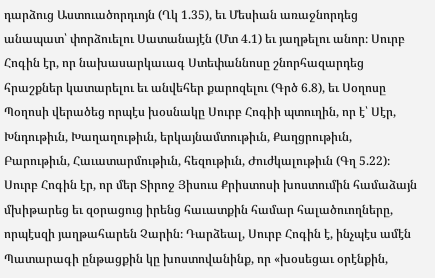դարձուց Աստուածորդւոյն (Ղկ 1.35), եւ Մեսիան առաջնորդեց անապատ՝ փորձուելու Սատանայէն (Մտ 4.1) եւ յաղթելու անոր։ Սուրբ Հոգին էր, որ նախասարկաւագ Ստեփաննոսը շնորհազարդեց հրաշքներ կատարելու եւ անվեհեր քարոզելու (Գրծ 6.8), եւ Սօղոսը Պօղոսի վերածեց որպէս խօսնակը Սուրբ Հոգիի պտուղին, որ է՝ Սէր, Խնդութիւն, Խաղաղութիւն, երկայնամտութիւն, Քաղցրութիւն, Բարութիւն, Հաւատարմութիւն, հեզութիւն, Ժուժկալութիւն (Գղ 5.22)։ Սուրբ Հոգին էր, որ մեր Տիրոջ Յիսուս Քրիստոսի խոստումին համաձայն մխիթարեց եւ զօրացուց իրենց հաւատքին համար հալածուողները, որպէսզի յաղթահարեն Չարին։ Դարձեալ, Սուրբ Հոգին է, ինչպէս ամէն Պատարագի ընթացքին կը խոստովանինք, որ «խօսեցաւ օրէնքին,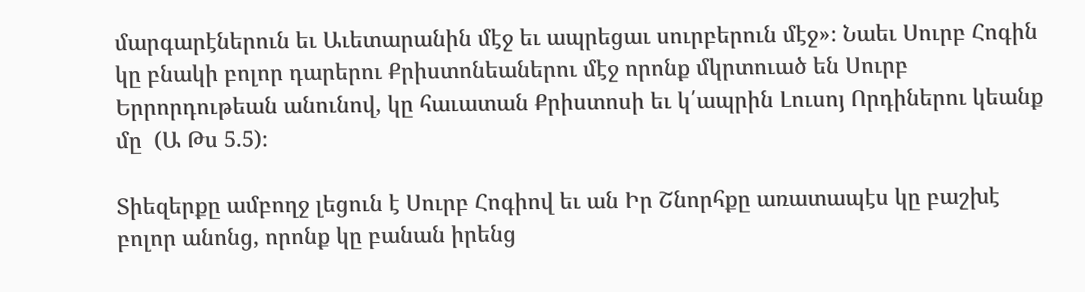մարգարէներուն եւ Աւետարանին մէջ եւ ապրեցաւ սուրբերուն մէջ»։ Նաեւ Սուրբ Հոգին կը բնակի բոլոր դարերու Քրիստոնեաներու մէջ որոնք մկրտուած են Սուրբ Երրորդութեան անունով, կը հաւատան Քրիստոսի եւ կ՛ապրին Լուսոյ Որդիներու կեանք մը  (Ա Թս 5.5)։

Տիեզերքը ամբողջ լեցուն է Սուրբ Հոգիով եւ ան Իր Շնորհքը առատապէս կը բաշխէ բոլոր անոնց, որոնք կը բանան իրենց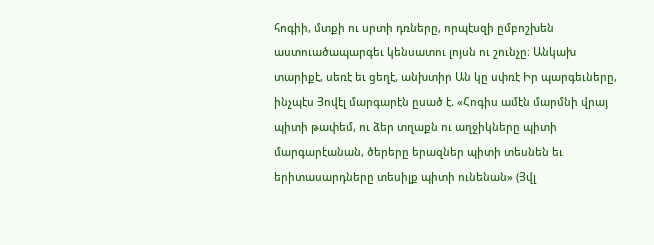հոգիի, մտքի ու սրտի դռները, որպէսզի ըմբոշխեն աստուածապարգեւ կենսատու լոյսն ու շունչը։ Անկախ տարիքէ, սեռէ եւ ցեղէ, անխտիր Ան կը սփռէ Իր պարգեւները, ինչպէս Յովէլ մարգարէն ըսած է. «Հոգիս ամէն մարմնի վրայ պիտի թափեմ, ու ձեր տղաքն ու աղջիկները պիտի մարգարէանան, ծերերը երազներ պիտի տեսնեն եւ երիտասարդները տեսիլք պիտի ունենան» (Յվլ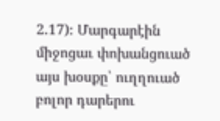2.17)։ Մարգարէին միջոցաւ փոխանցուած այս խօսքը՝ ուղղուած  բոլոր դարերու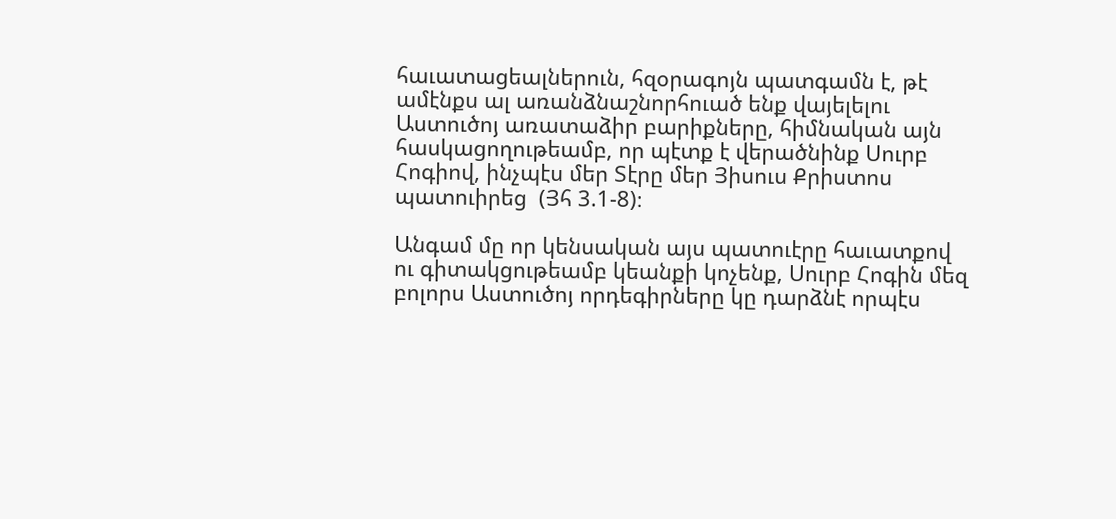հաւատացեալներուն, հզօրագոյն պատգամն է, թէ ամէնքս ալ առանձնաշնորհուած ենք վայելելու Աստուծոյ առատաձիր բարիքները, հիմնական այն հասկացողութեամբ, որ պէտք է վերածնինք Սուրբ Հոգիով, ինչպէս մեր Տէրը մեր Յիսուս Քրիստոս պատուիրեց  (Յհ 3.1-8)։

Անգամ մը որ կենսական այս պատուէրը հաւատքով ու գիտակցութեամբ կեանքի կոչենք, Սուրբ Հոգին մեզ բոլորս Աստուծոյ որդեգիրները կը դարձնէ որպէս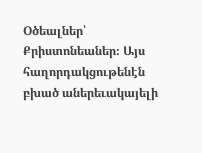Օծեալներ՝ Քրիստոնեաներ։ Այս հաղորդակցութենէն բխած աներեւակայելի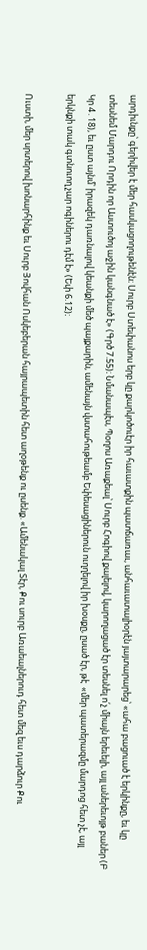արդիւնքը՝ գերիվեր է մեր հասկացողութենէն։ Սուրբ Ստեփանոս երբ կը քարկոծուէր իր հաւատքին պատճառաւ, անհաւատալիօրէն յայտարարեց՝ «ահա բացուած է երկինքը, եւ կը տեսնեմ Մարդու Որդին որ Աստուծոյ աջին կանգնած է» (Գրծ 7.55)։ Նմանապէս, Պօղոս Առաքեալ՝ Սուրբ Հոգիով քալելով, կարողացած էր տեսնել ո՛չ միայն երեւելի, այլ աներեւոյթ բաներ (Բ Կր 4․18), եւ ըստ այնմ՝ իրազեկ դառնալով կեանքի մեծ պայքարին, ամենայն վստահութեամբ Եփեսացիներուն ուղղելով իր խօսքը, ըսած էր, թէ  «մեր պատերազմը մարդոց հետ չէ, այլ երկնքի տակ գտնուող չար ոգիներու դէմ է» (Եփ 6.12)։

Ուստի, մեր սրտերով խոնարհինք եւ Սուրբ Յովհան Ոսկեբերան հայրապետին հետ աղօթենք ու ըսենք. «Ամենակալ Տէր, Քու սուրբ Առաեալներուդ հետ մեզ եւս դարձուր Քու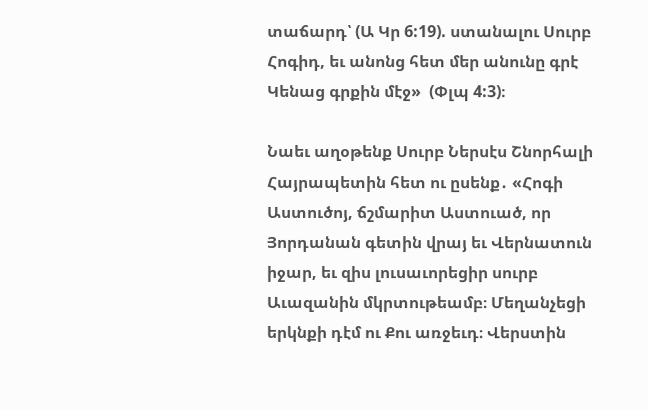տաճարդ՝ (Ա Կր 6:19). ստանալու Սուրբ Հոգիդ, եւ անոնց հետ մեր անունը գրէ Կենաց գրքին մէջ»  (Փլպ 4:3)։

Նաեւ աղօթենք Սուրբ Ներսէս Շնորհալի Հայրապետին հետ ու ըսենք․ «Հոգի Աստուծոյ, ճշմարիտ Աստուած, որ Յորդանան գետին վրայ եւ Վերնատուն իջար, եւ զիս լուսաւորեցիր սուրբ Աւազանին մկրտութեամբ։ Մեղանչեցի երկնքի դէմ ու Քու առջեւդ։ Վերստին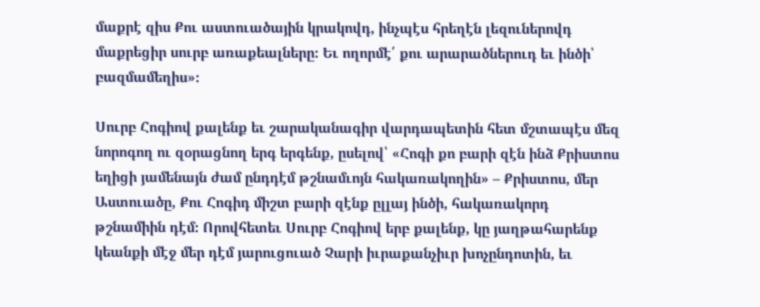մաքրէ զիս Քու աստուածային կրակովդ, ինչպէս հրեղէն լեզուներովդ մաքրեցիր սուրբ առաքեալները։ Եւ ողորմէ՛ քու արարածներուդ եւ ինծի՝ բազմամեղիս»։

Սուրբ Հոգիով քալենք եւ շարականագիր վարդապետին հետ մշտապէս մեզ նորոգող ու զօրացնող երգ երգենք, ըսելով՝ «Հոգի քո բարի զէն ինձ Քրիստոս եղիցի յամենայն ժամ ընդդէմ թշնամւոյն հակառակողին» – Քրիստոս, մեր Աստուածը, Քու Հոգիդ միշտ բարի զէնք ըլլայ ինծի, հակառակորդ թշնամիին դէմ։ Որովհետեւ Սուրբ Հոգիով երբ քալենք, կը յաղթահարենք կեանքի մէջ մեր դէմ յարուցուած Չարի իւրաքանչիւր խոչընդոտին, եւ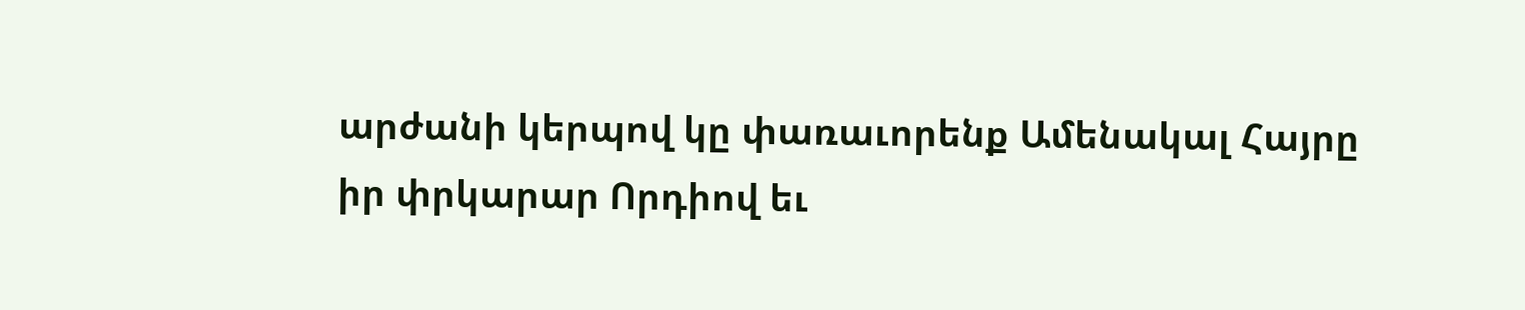արժանի կերպով կը փառաւորենք Ամենակալ Հայրը իր փրկարար Որդիով եւ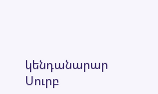կենդանարար Սուրբ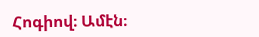Հոգիով։ Ամէն։